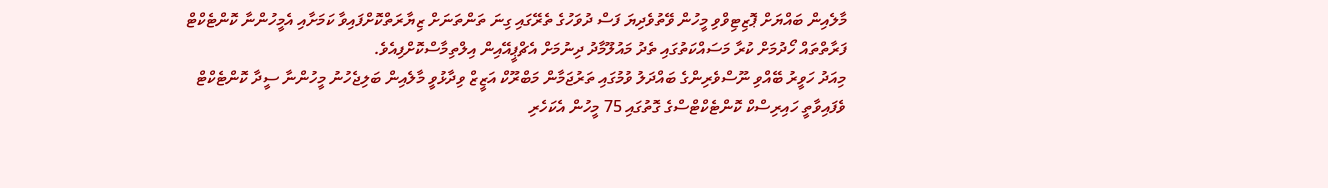މާލެއިން ބައްޔަށް ޕޮޒިޓިވްވި މީހުން ވޭތުވެދިޔަ ފަސް ދުވަހުގެ ތެރޭގައި ގިނަ ތަންތަނަށް ޒިޔާރަތްކޮށްފައިވާ ކަމަށާއި އެމީހުންނާ ކޮންޓެކްޓް ފަރާތްތައް ހޯދުމަށް ކުރާ މަސައްކަތުގައި ތެދު މައުލޫމާދު ދިނުމަށް އެޗްޕީއޭއިން އިލްތިމާސްކޮށްފިއެވެ.
މިއަދު ހަވީރު ބޭއްވި ނޫސްވެރިންގެ ބައްދަލު ވުމުގައި ތަރުޖަމާން މަބްރޫކް އަޒީޒް ވިދާޅުވީ މާލެއިން ބަލިޖެހުނު މީހުންނާ ސީދާ ކޮންޓެކްޓް ވެފައިވާތީ ހައިރިސްކް ކޮންޓެކްޓްސްގެ ގޮތުގައި 75 މީހުން އެކަހެރި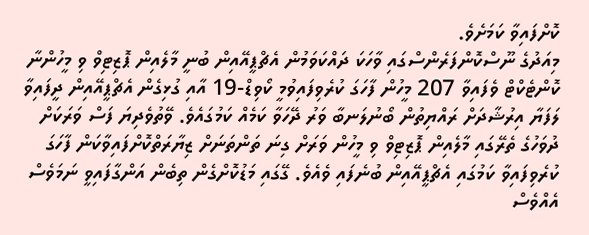ކޮށްފައިވާ ކަމަށެވެ.
މިއަދުގެ ނޫސްކޮންފަރެންސްގައި ވާހަކަ ދައްކަވަމުން އެޗްޕީއޭއިން ބުނީ މާލެއިން ޕޮޒިޓިވް ވި މީހުންނާ ކޮންޓެކްޓް ވެފައިވާ 207 މީހުން ފާހަގަ ކުރެވިފައިވުމީ ކޯވިޑް-19 އާއި ގުޅިގެން އެޗްޕީއޭއިން ދީފައިވާ ލަފަޔާ އިރުޝާދަށް ރައްޔިތުން ބޯނުލަނބާ ވަރު ދޭހަވާ ކަމެއް ކަމުގައެވެ. ވޭތުވެދިޔަ ފަސް ވަރަކަށް ދުވަހުގެ ތެރޭގައި މާލެއިން ޕޮޒިޓިވް ވި މީހުން ވަރަށް ގިނަ ތަންތަނަށް ޒިޔާރަތްކޮށްފައިވާކަން ފާހަގަ ކުރެވިފައިވާ ކަމުގައި އެޗްޕީއޭއިން ބުނެފައި ވެއެވެ. ގޭގައި މަޑުކޮށްގެން ތިބެން އަންގާފައިވީ ނަމަވެސް އެއްވެސް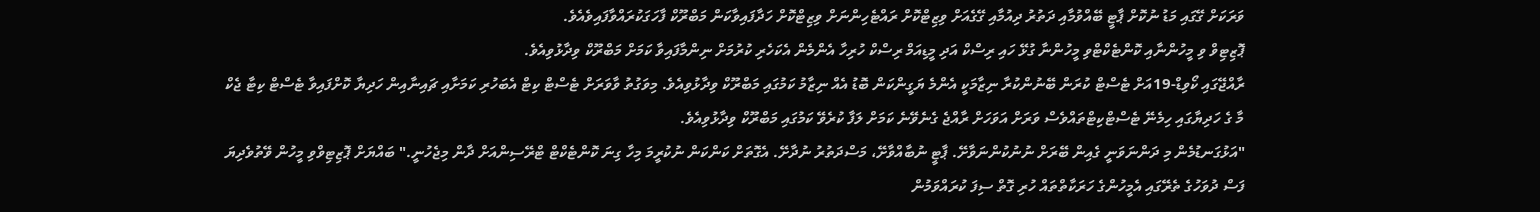ވަރަކަށް ގޭގައި މަޑު ނުކޮށް ޕާޓީ ބޭއްވުމާއި ދަތުރު ދިއުމާއި ގޭގެއަށް ވިޒިޓްކޮށް ރައްޓެހިންނަށް ވިޒިޓްކޮށް ހަދާފައިވާކަން މަބްރޫކް ފާހަގަކުރައްވާފައިވެއެވެ.
ޕޮޒިޓިވް ވި މީހުންނާއި ކޮންޓެކްޓްވި މީހުންނާ ގުޅޭ ހައި ރިސްކް އަދި މީޑިއަމް ރިސްކް ހުރިހާ އެންމެން އެކަހެރި ކުރުމަށް ނިންމާފައިވާ ކަމަށް މަބްރޫކް ވިދާޅުވިއެވެ.
ރާއްޖޭގައި ކޯވިޑް-19އަށް ޓެސްޓް ކުރަން ބޭނުންކުރާ ނިޒާމަކީ އެންމެ ޔަގީންކަން ބޮޑު އެއް ނިޒާމު ކަމުގައި މަބްރޫކް ވިދާޅުވިއެވެ. މިވަގުތު ވާވަރަށް ޓެސްޓް ކިޓް އެބަހުރި ކަމަށާއި ޗައިނާއިން ހަދިޔާ ކޮށްފައިވާ ޓެސްޓް ކިޓާ ޖެކް މާ ގެ ހަދިޔާގައި ހިމެނޭ ޓެސްޓްކިޓްތައްވެސް ވަރަށް އަވަހަށް ރާއްޖެ ގެނެވޭނެ ކަމަށް ލަފާ ކުރެވޭ ކަމުގައި މަބްރޫކް ވިދާޅުވިއެވެ.
"އަޅުގަނޑުމެން މި ދަންނަވަނީ ގެއިން ބޭރަށް ނުނުކުންނަވާށޭ. ޕާޓީ ނުބާއްވާށޭ، މަސްދަތުރު ނުދާށޭ. އެގޮތަށް ކަންކަން ނުކުރީމަ މިހާ ގިނަ ކޮންޓެކްޓް ޓްރޭސިންއަށް ދާން މިޖެހުނީ." ބައްޔަށް ޕޮޒިޓިވްވި މީހުން ވޭތުވެދިޔަ ފަސް ދުވަހުގެ ތެރޭގައި އެމީހުންގެ ހަރަކާތްތައް ހުރި ގޮތް ސިފަ ކުރައްވަމުން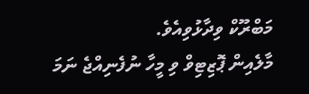މަބްރޫކް ވިދާޅުވިއެވެ.
މާލެއިން ޕޮޒިޓިވް ވި މީހާ ނުފެނިއްޖެ ނަމަ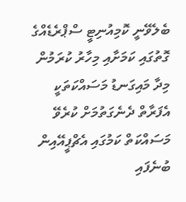ބެލެވޭނީ ކޮމިއުނިޓީ ސްޕްރެޑެއްގެ ގޮތުގައި ކަމަށާއި މިހާރު ކުރަމުން މިދާ މައިގަނޑު މަސައްކަތަކީ އެފަރާތް ދެނެގަތުމަށް ކުރެވޭ މަސައްކަތް ކަމުގައި އެޗްޕީއޭއިން ބުނެފައި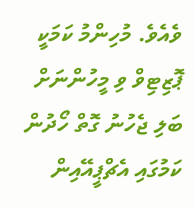ވެއެވެ. މުހިންމު ކަމަކީ ޕޮޒިޓިވް ވި މީހުންނަށް ބަލި ޖެހުނު ގޮތް ހޯދުން ކަމުގައި އެޗްޕީއޭއިން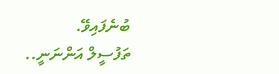ބުނެފައިވޭ.
ތަފުސީލް އަންނަނީ..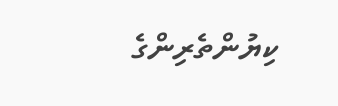ކިޔުންތެރިންގެ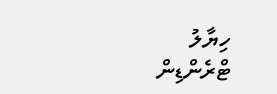ހިޔާލު
ޓްރެންޑިން